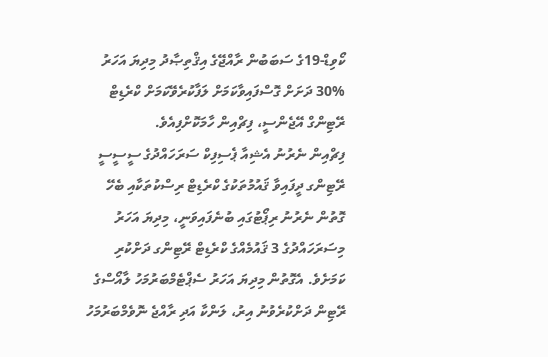ކޯވިޑް-19ގެ ސަބަބުން ރާއްޖޭގެ އިޤްތިޞާދު މިދިޔަ އަހަރު %30 ދަށަށް ގޮސްފައިވާކަމަށް ލަފާކުރެވޭކަމަށް ކްރެޑިޓް ރޭޓިންގް އޭޖެންސީ، ފިޗްއިން ހާމަކޮށްފިއެވެ.
ފިޗްއިން ނެރުނު އެޝިއާ ޕެސިފިކް ސަރަހައްދުގެ ސީސީސީ ރޭޓިންގ ދީފައިވާ ޤައުމުތަކުގެ ކްރެޑިޓް ރިސްކުތަކާއި ބެހޭ ގޮތުން ނެރުނު ރިޕޯޓުގައި ބުނެފައިވަނީ، މިދިޔަ އަހަރު މިސަރަހައްދުގެ 3 ޤައުމެއްގެ ކްރެޑިޓް ރޭޓިންގ ދަށްކުރި ކަމަށެވެ. އެގޮތުން މިދިޔަ އަހަރު ސެޕްޓެމްބަރުމަހު ލާއޯސްގެ ރޭޓިން ދަށްކުރެވުނު އިރު، ލަންކާ އަދި ރާއްޖެ ނޮވެމްބަރުމަހު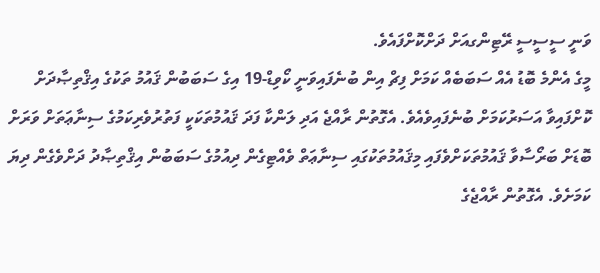ވަނީ ސީސީސީ ރޭޓިންގއަށް ދަށްކޮށްފައެވެ.
މީގެ އެންމެ ބޮޑު އެއް ސަބަބެއް ކަމަށް ފިޗް އިން ބުނެފައިވަނީ ކޯވިޑް-19 އިގެ ސަބަބުން ޤައުމު ތަކުގެ އިޤްތިޞާދަށް ކޮށްފައިވާ އަސަރުކަމަށް ބުނެފައިވެއެވެ. އެގޮތުން ރާއްޖެ އަދި ލަންކާ ފަދަ ޤައުމުތަކަކީ ފަތުރުވެރިކަމުގެ ސިނާޢަތަށް ވަރަށް ބޮޑަށް ބަރޯސާވާ ޤައުމުތަކަށްވެފައި މިޤައުމުތަކުގައި ސިނާޢަތް ވެއްޓިގެން ދިއުމުގެ ސަބަބުން އިޤްތިޞާދު ދަށްވެގެން ދިޔަ ކަމަށެވެ. އެގޮތުން ރާއްޖެގެ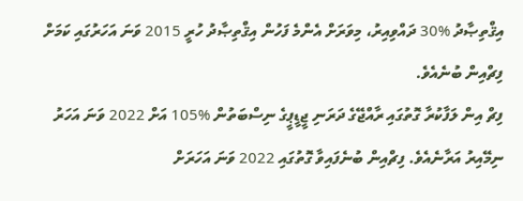އިޤްތިޞާދު %30 ދައްވިއިރު، މިވަރަށް އެންމެ ފަހުން އިޤްތިޞާދު ހުރީ 2015 ވަނަ އަހަރުގައި ކަމަށް ފިޗްއިން ބުނެއެވެ.
ފިޗް އިން ލަފާކުރާ ގޮތުގައި ރާއްޖޭގެ ދަރަނި ޖީޑީޕީގެ ނިސްބަތުން %105 އަށް 2022 ވަނަ އަހަރު ނިމޭއިރު އަރާނެއެވެ. ފިޗްއިން ބުނެފައިވާ ގޮތުގައި 2022 ވަނަ އަހަރަށް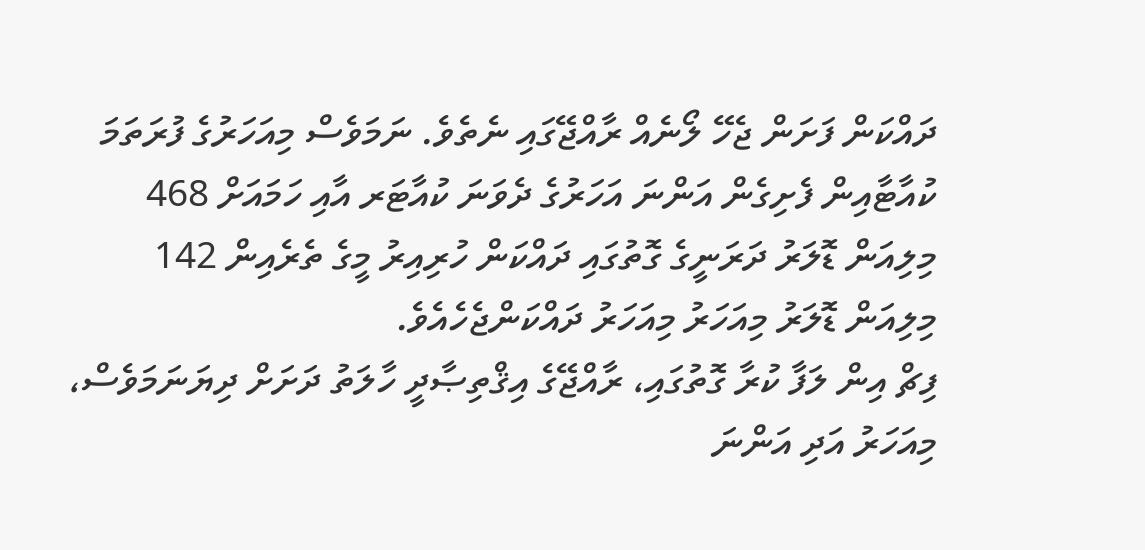ދައްކަން ފަށަން ޖެހޭ ލޯނެއް ރާއްޖޭގައި ނެތެވެ. ނަމަވެސް މިއަހަރުގެ ފުރަތަމަ ކުއާޓާއިން ފެށިގެން އަންނަ އަހަރުގެ ދެވަނަ ކުއާޓަރ އާއި ހަމައަށް 468 މިލިއަން ޑޮލަރު ދަރަނީގެ ގޮތުގައި ދައްކަން ހުރިއިރު މީގެ ތެރެއިން 142 މިލިއަން ޑޮލަރު މިއަހަރު މިއަހަރު ދައްކަންޖެހެއެވެ.
ފިޗް އިން ލަފާ ކުރާ ގޮތުގައި، ރާއްޖޭގެ އިޤްތިޞާދީ ހާލަތު ދަށަށް ދިޔަނަމަވެސް، މިއަހަރު އަދި އަންނަ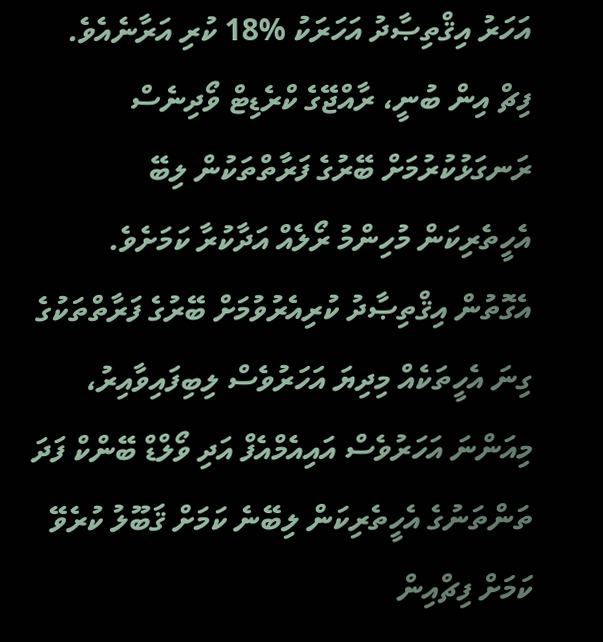އަހަރު އިޤްތިޞާދު އަހަރަކު %18 ކުރި އަރާނެއެވެ.
ފިޗް އިން ބުނީ، ރާއްޖޭގެ ކްރެޑިޓް ވޯދިނެސް ރަނގަޅުކުރުމަށް ބޭރުގެ ފަރާތްތަކުން ލިބޭ އެހީތެރިކަން މުހިންމު ރޯލެއް އަދާކުރާ ކަމަށެވެ. އެގޮތުން އިޤްތިޞާދު ކުރިއެރުވުމަށް ބޭރުގެ ފަރާތްތަކުގެ ގިނަ އެހީތަކެއް މިދިޔަ އަހަރުވެސް ލިބިފައިވާއިރު، މިއަންނަ އަހަރުވެސް އައިއެމްއެފް އަދި ވޯލްޑް ބޭންކް ފަދަ ތަންތަނުގެ އެހީތެރިކަން ލިބޭނެ ކަމަށް ޤަބޫލު ކުރެވޭ ކަމަށް ފިޗްއިން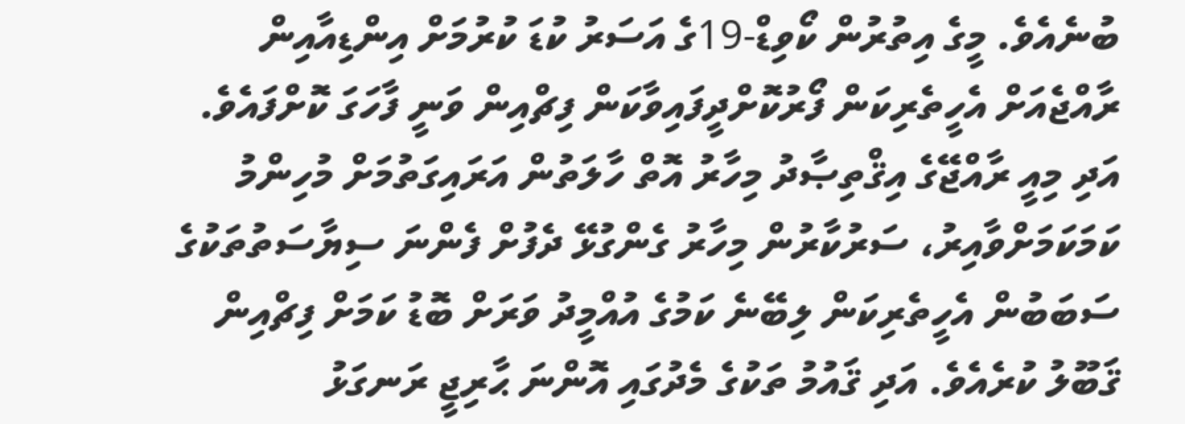ބުނެއެވެ. މީގެ އިތުރުން ކޯވިޑް-19ގެ އަސަރު ކުޑަ ކުރުމަށް އިންޑިއާއިން ރާއްޖެއަށް އެހީތެރިކަން ފޯރުކޮށްދީފައިވާކަން ފިޗްއިން ވަނީ ފާހަގަ ކޮށްފައެވެ.
އަދި މިއީ ރާއްޖޭގެ އިޤްތިޞާދު މިހާރު އޮތް ހާލަތުން އަރައިގަތުމަށް މުހިންމު ކަމަކަމަށްވާއިރު، ސަރުކާރުން މިހާރު ގެންގުޅޭ ދެފުށް ފެންނަ ސިޔާސަތުތަކުގެ ސަބަބުން އެހީތެރިކަން ލިބޭނެ ކަމުގެ އުއްމީދު ވަރަށް ބޮޑު ކަމަށް ފިޗްއިން ޤަބޫލު ކުރެއެވެ. އަދި ޤައުމު ތަކުގެ މެދުގައި އޮންނަ ޙާރިޖީ ރަނގަޅު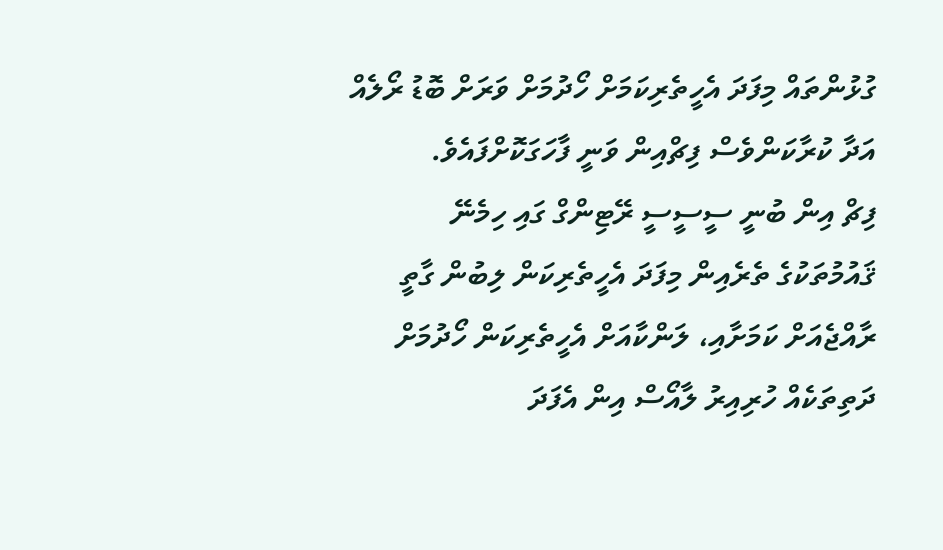ގުޅުންތައް މިފަދަ އެހީތެރިކަމަށް ހޯދުމަށް ވަރަށް ބޮޑު ރޯލެއް އަދާ ކުރާކަންވެސް ފިޗްއިން ވަނީ ފާހަގަކޮށްފައެވެ.
ފިޗް އިން ބުނީ ސީސީސީ ރޭޓިންގް ގައި ހިމެނޭ ޤައުމުތަކުގެ ތެރެއިން މިފަދަ އެހީތެރިކަން ލިބުން ގާތީ ރާއްޖެއަށް ކަމަށާއި، ލަންކާއަށް އެހީތެރިކަން ހޯދުމަށް ދަތިތަކެއް ހުރިއިރު ލާއޯސް އިން އެފަދަ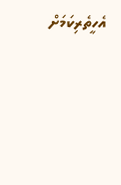އެހީތެރިކަމަށް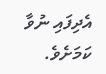އެދިފައި ނުވާ ކަމަށެވެ.